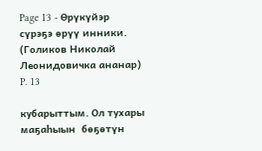Page 13 - Өрүкүйэр сүрэҕэ өрүү инники. (Голиков Николай Леонидовичка ананар)
P. 13

кубарыттым. Ол тухары  маҕаһыын  бөҕөтүн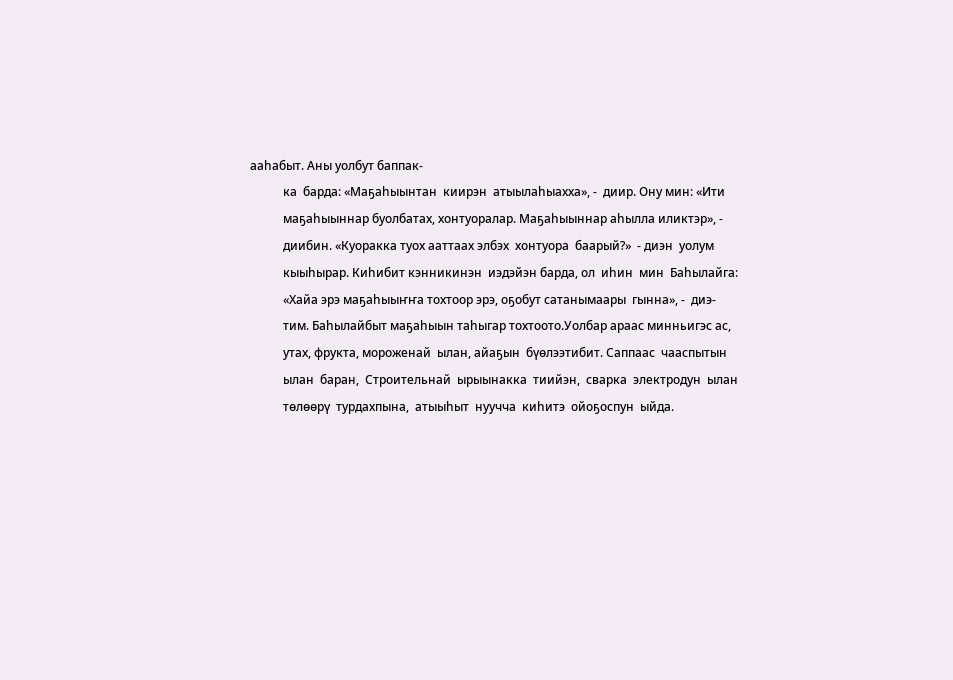ааһабыт. Аны уолбут баппак-
           ка  барда: «Маҕаһыынтан  киирэн  атыылаһыахха», -  диир. Ону мин: «Ити
           маҕаһыыннар буолбатах, хонтуоралар. Маҕаһыыннар аһылла иликтэр», -
           диибин. «Куоракка туох ааттаах элбэх  хонтуора  баарый?»  - диэн  уолум
           кыыһырар. Киһибит кэнникинэн  иэдэйэн барда, ол  иһин  мин  Баһылайга:
           «Хайа эрэ маҕаһыыҥҥа тохтоор эрэ, оҕобут сатанымаары  гынна», -  диэ-
           тим. Баһылайбыт маҕаһыын таһыгар тохтоото.Уолбар араас минньигэс ас,
           утах, фрукта, мороженай  ылан, айаҕын  бүөлээтибит. Саппаас  чааспытын
           ылан  баран,  Строительнай  ырыынакка  тиийэн,  сварка  электродун  ылан
           төлөөрү  турдахпына,  атыыһыт  нуучча  киһитэ  ойоҕоспун  ыйда.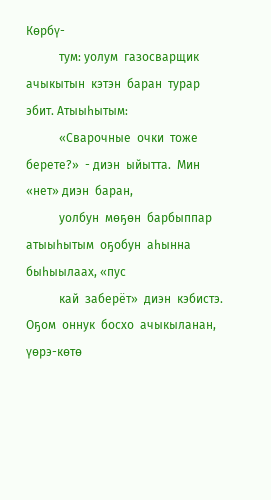Көрбү-
           тум: уолум  газосварщик  ачыкытын  кэтэн  баран  турар  эбит. Атыыһытым:
           «Сварочные  очки  тоже  берете?»  - диэн  ыйытта.  Мин  «нет» диэн  баран,
           уолбун  мөҕөн  барбыппар  атыыһытым  оҕобун  аһынна  быһыылаах, «пус
           кай  заберёт»  диэн  кэбистэ.  Оҕом  оннук  босхо  ачыкыланан,  үөрэ-көтө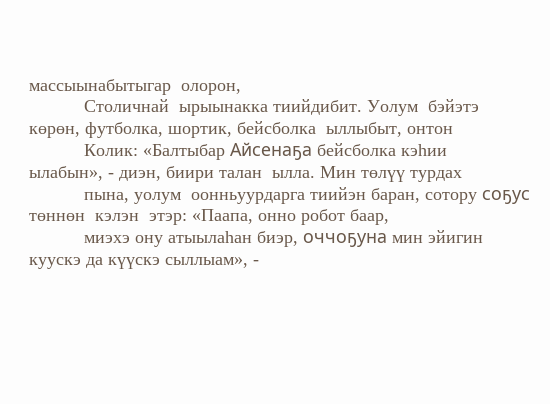массыынабытыгар  олорон,
           Столичнай  ырыынакка тиийдибит. Уолум  бэйэтэ көрөн, футболка, шортик, бейсболка  ыллыбыт, онтон
           Колик: «Балтыбар Айсенаҕа бейсболка кэһии  ылабын», - диэн, биири талан  ылла. Мин төлүү турдах
           пына, уолум  оонньуурдарга тиийэн баран, сотору соҕус төннөн  кэлэн  этэр: «Паапа, онно робот баар,
           миэхэ ону атыылаһан биэр, оччоҕуна мин эйигин куускэ да күүскэ сыллыам», -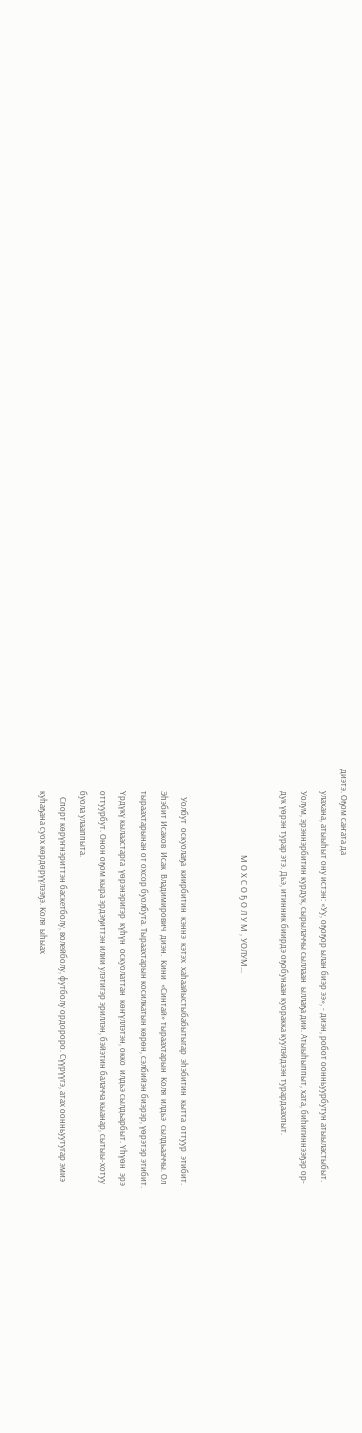диэтэ. Оҕом саҥата да
           улахана, атыыһыт ону истэн: «Уу, оҕоҕор ылан биэр ээ», - диэн, робот оонньуурбутун атыыластыбыт.
           Уолум, эрэннэрбитин курдук, сырылаччы сыллаан  ыллаҕа дии. Атыыһыппыт, хата, биһигиннээҕэр ор-
           дук үөрэн турар этэ. Дьэ, итинник биирдэ оҕобунаан куоракка куулэйдээн турардаахпыт.

                                           М О Х С О Ҕ О Л У М , УОЛУМ...


              Уолбут  оскуолаҕа  киирбитин  кэннэ  кэтэх  хаһаайыстыбабытыгар  эһэбитин  кытта  оттуур  этибит.
           Эһэбит Исаков  Исак  Владимирович  диэн.  Кини  «Синтай» тыраахтарын  Коля  илдьэ  сылдьааччы. Ол
           тыраахтарынан от охсор буолбута. Тыраахтарын косилкатын көрөн, сэлбийэн биэрэр, үөрэтэр этибит.
           Үрдүкү кылаастарга  үөрэнэригэр  күһүн  оскуолаттан  көҥүллэтэн, окко  илдьэ сылдьарбыт. Үһүөн  эрэ
           оттуурбут. Онон оҕом кыра эрдэҕиттэн илии улэтигэр эриллэн, бэйэтин балачча кыанар, сытыы-хотуу
           буола улааппыта.
              Спорт көрүҥнэриттэн баскетболу, волейболу, футболу ордороро. Сүүрүүгэ, атах оонньуутугар эмиэ
           куһаҕана суох көрдөрүүлээҕэ. Коля  ыһыах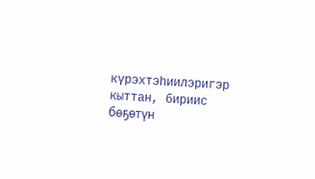күрэхтэһиилэригэр кыттан, бириис бөҕөтүн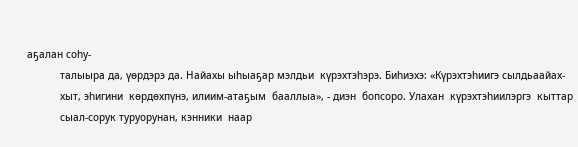аҕалан соһу-
           талыыра да, үөрдэрэ да. Найахы ыһыаҕар мэлдьи  күрэхтэһэрэ. Биһиэхэ: «Күрэхтэһиигэ сылдьаайах-
           хыт, эһигини  көрдөхпүнэ, илиим-атаҕым  бааллыа», - диэн  бопсоро. Улахан  күрэхтэһиилэргэ  кыттар
           сыал-сорук туруорунан, кэнники  наар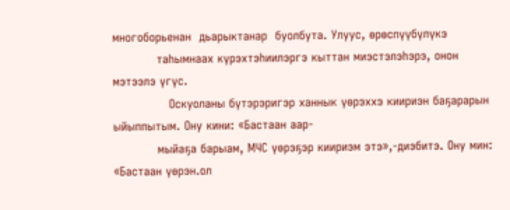многоборьенан  дьарыктанар  буолбута. Улуус, өрөспүүбүлүкэ
           таһымнаах күрэхтэһиилэргэ кыттан миэстэлэһэрэ, онон мэтээлэ үгүс.
              Оскуоланы бүтэрэригэр ханнык үөрэххэ киириэн баҕарарын ыйыппытым. Ону кини: «Бастаан аар-
           мыйаҕа барыам, МЧС үөрэҕэр киириэм этэ»,-диэбитэ. Ону мин: «Бастаан үөрэн.ол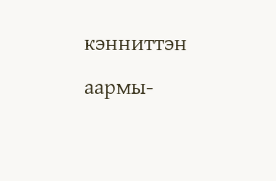кэнниттэн аармы-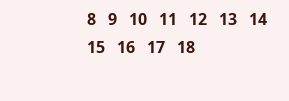8   9   10   11   12   13   14   15   16   17   18